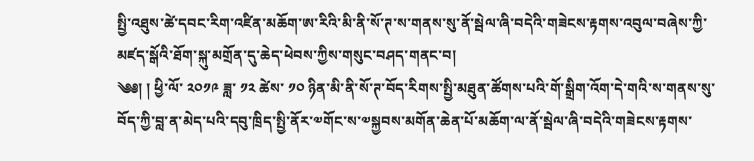སྤྱི་འཐུས་ཚེ་དབང་རིག་འཛིན་མཆོག་ཨ་རིའི་མི་ནི་སོ་ཊ་ས་གནས་སུ་ནོ་སྦེལ་ཞི་བདེའི་གཟེངས་རྟགས་འབུལ་བཞེས་ཀྱི་མཛད་སྒོའི་ཐོག་སྐུ་མགྲོན་དུ་ཆེད་ཕེབས་ཀྱིས་གསུང་བཤད་གནང་བ།
༄༅། ། ཕྱི་ལོ་ ༢༠༡༩ ཟླ་ ༡༢ ཚེས་ ༡༠ ཉིན་མི་ནི་སོ་ཊ་བོད་རིགས་སྤྱི་མཐུན་ཚོགས་པའི་གོ་སྒྲིག་འོག་དེ་གའི་ས་གནས་སུ་བོད་ཀྱི་བླ་ན་མེད་པའི་དབུ་ཁྲིད་སྤྱི་ནོར་༧གོང་ས་༧སྐྱབས་མགོན་ཆེན་པོ་མཆོག་ལ་ནོ་སྦེལ་ཞི་བདེའི་གཟེངས་རྟགས་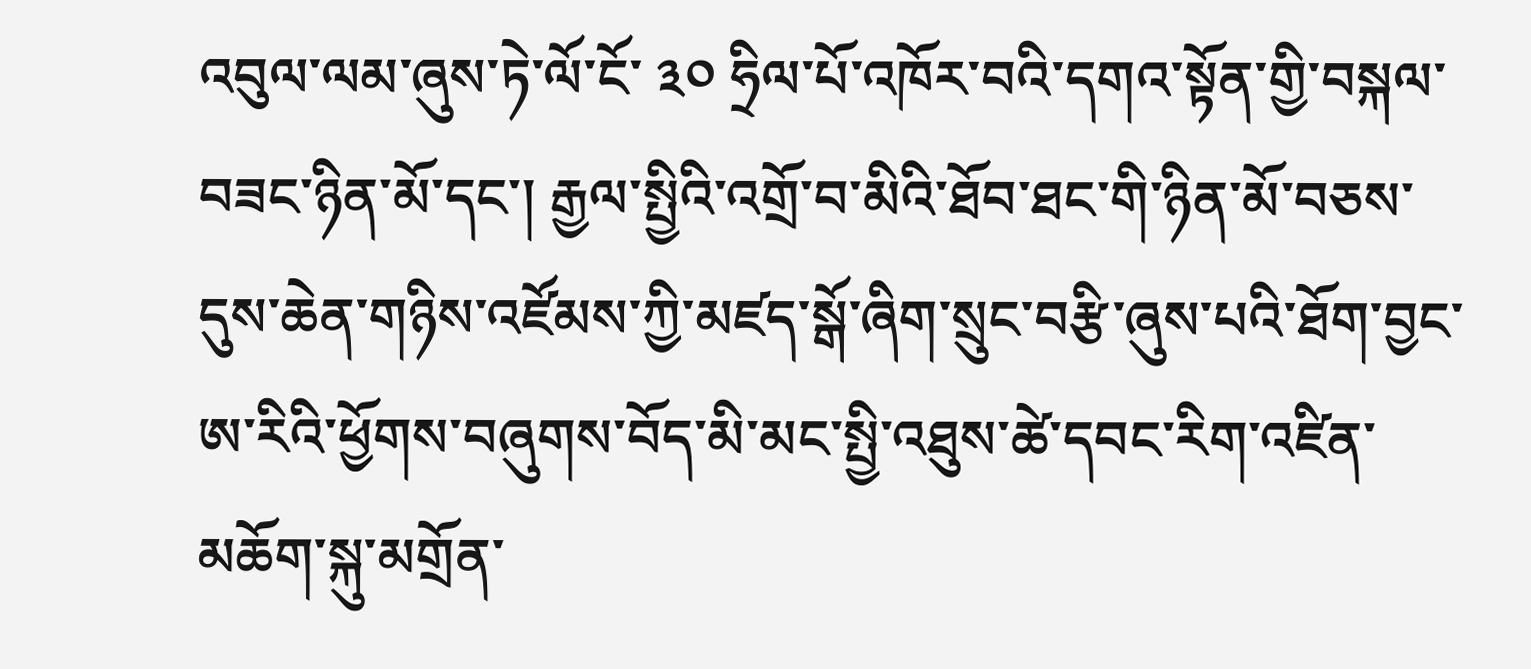འབུལ་ལམ་ཞུས་ཏེ་ལོ་ངོ་ ༣༠ ཧྲིལ་པོ་འཁོར་བའི་དགའ་སྟོན་གྱི་བསྐལ་བཟང་ཉིན་མོ་དང་། རྒྱལ་སྤྱིའི་འགྲོ་བ་མིའི་ཐོབ་ཐང་གི་ཉིན་མོ་བཅས་དུས་ཆེན་གཉིས་འཛོམས་ཀྱི་མཛད་སྒོ་ཞིག་སྲུང་བརྩི་ཞུས་པའི་ཐོག་བྱང་ཨ་རིའི་ཕྱོགས་བཞུགས་བོད་མི་མང་སྤྱི་འཐུས་ཚེ་དབང་རིག་འཛིན་མཆོག་སྐུ་མགྲོན་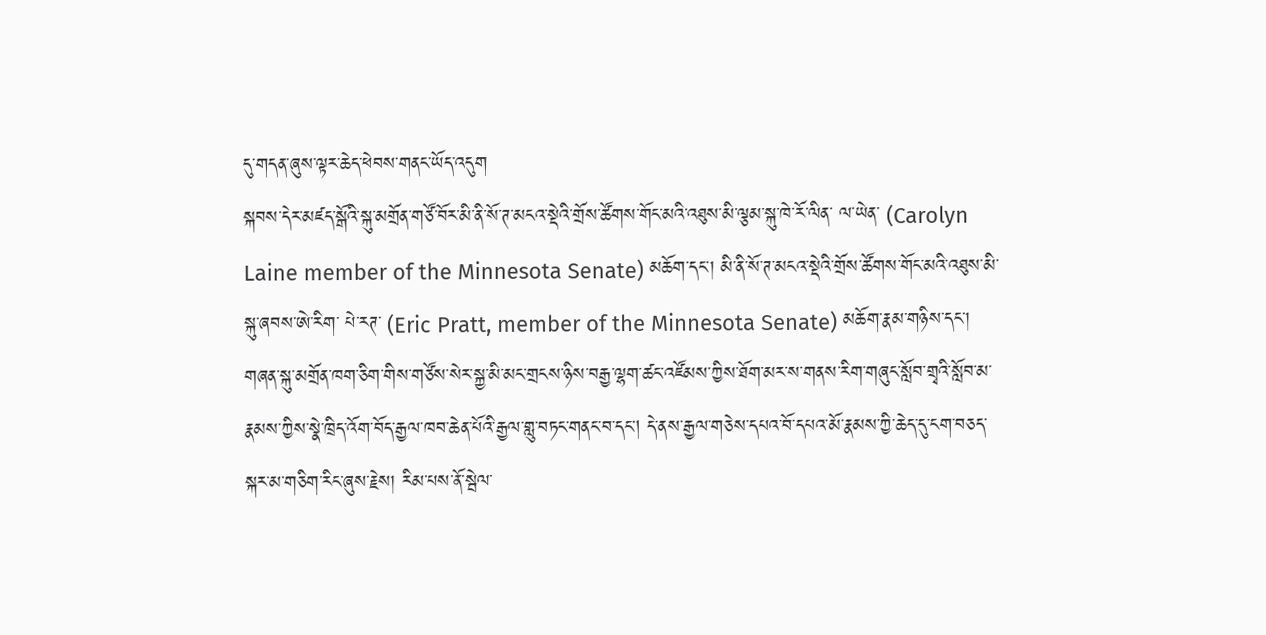དུ་གདན་ཞུས་ལྟར་ཆེད་ཕེབས་གནང་ཡོད་འདུག
སྐབས་དེར་མཛད་སྒོའི་སྐུ་མགྲོན་གཙོ་བོར་མི་ནི་སོ་ཊ་མངའ་སྡེའི་གྲོས་ཚོགས་གོང་མའི་འཐུས་མི་ལྕམ་སྐུ་ཁེ་རོ་ལིན་ ལ་ཡེན་ (Carolyn Laine member of the Minnesota Senate) མཆོག་དང་། མི་ནི་སོ་ཊ་མངའ་སྡེའི་གྲོས་ཚོགས་གོང་མའི་འཐུས་མི་སྐུ་ཞབས་ཨེ་རིག་ པེ་རཊ་ (Eric Pratt, member of the Minnesota Senate) མཆོག་རྣམ་གཉིས་དང་། གཞན་སྐུ་མགྲོན་ཁག་ཅིག་གིས་གཙོས་སེར་སྐྱ་མི་མང་གྲངས་ཉིས་བརྒྱ་ལྷག་ཚང་འཛོམས་ཀྱིས་ཐོག་མར་ས་གནས་རིག་གཞུང་སློབ་གྲྭའི་སློབ་མ་རྣམས་ཀྱིས་སྣེ་ཁྲིད་འོག་བོད་རྒྱལ་ཁབ་ཆེན་པོའི་རྒྱལ་གླུ་བཏང་གནང་བ་དང། དེ་ནས་རྒྱལ་གཅེས་དཔའ་བོ་དཔའ་མོ་རྣམས་ཀྱི་ཆེད་དུ་ངག་བཅད་སྐར་མ་གཅིག་རིང་ཞུས་རྗེས། རིམ་པས་ནོ་སྦེལ་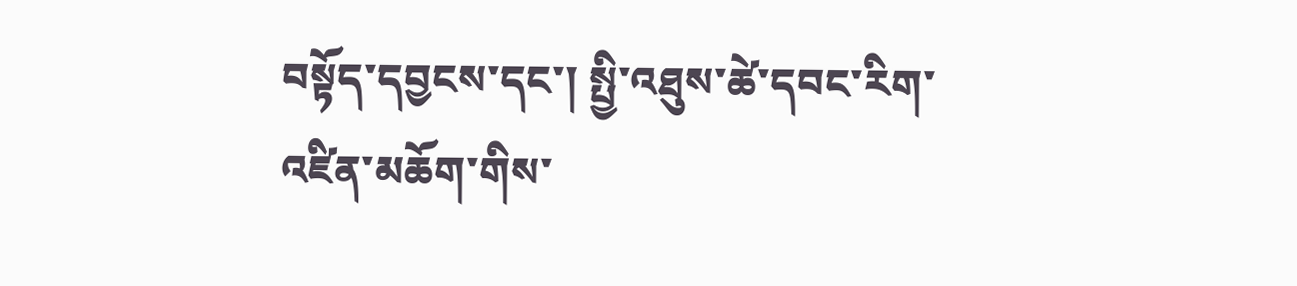བསྟོད་དབྱངས་དང་། སྤྱི་འཐུས་ཚེ་དབང་རིག་འཛིན་མཆོག་གིས་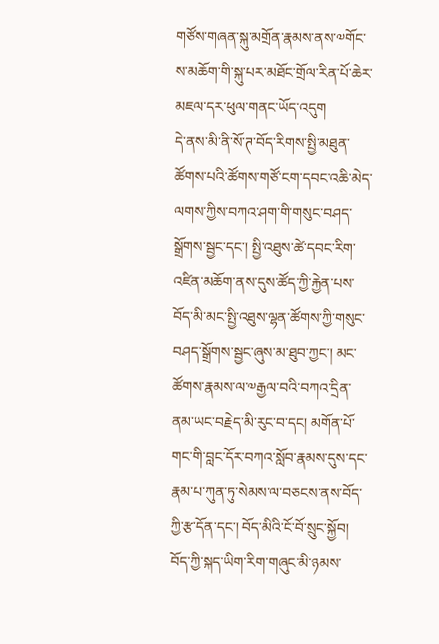གཙོས་གཞན་སྐུ་མགྲོན་རྣམས་ནས་༧གོང་ས་མཆོག་གི་སྐུ་པར་མཐོང་གྲོལ་རིན་པོ་ཆེར་མཇལ་དར་ཕུལ་གནང་ཡོད་འདུག
དེ་ནས་མི་ནི་སོ་ཊ་བོད་རིགས་སྤྱི་མཐུན་ཚོགས་པའི་ཚོགས་གཙོ་ངག་དབང་འཆི་མེད་ལགས་ཀྱིས་བཀའ་ཤག་གི་གསུང་བཤད་སྒྲོགས་སྦྱང་དང་། སྤྱི་འཐུས་ཚེ་དབང་རིག་འཛིན་མཆོག་ནས་དུས་ཚོད་ཀྱི་རྐྱེན་པས་བོད་མི་མང་སྤྱི་འཐུས་ལྷན་ཚོགས་ཀྱི་གསུང་བཤད་སྒྲོགས་སྦྱང་ཞུས་མ་ཐུབ་ཀྱང་། མང་ཚོགས་རྣམས་ལ་༧རྒྱལ་བའི་བཀའ་དྲིན་ནམ་ཡང་བརྗེད་མི་རུང་བ་དང། མགོན་པོ་གང་གི་བླང་དོར་བཀའ་སློབ་རྣམས་དུས་དང་རྣམ་པ་ཀུན་ཏུ་སེམས་ལ་བཅངས་ནས་བོད་ཀྱི་རྩ་དོན་དང་། བོད་མིའི་ངོ་བོ་སྲུང་སྐྱོབ། བོད་ཀྱི་སྐད་ཡིག་རིག་གཞུང་མི་ཉམས་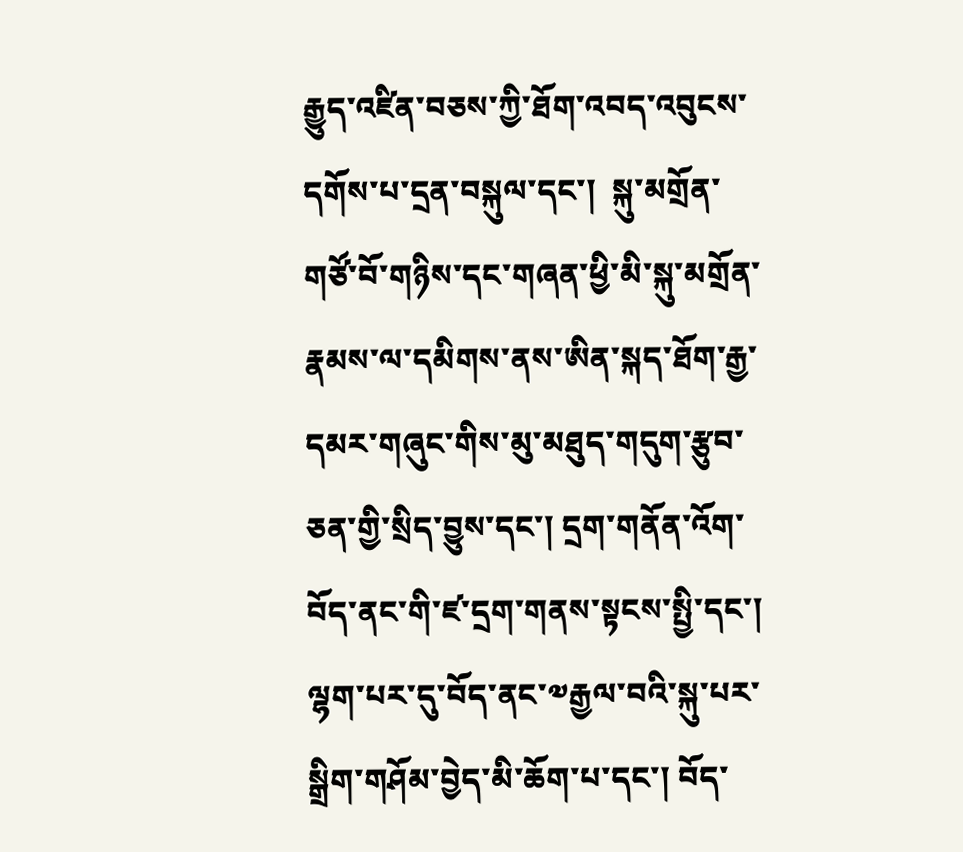རྒྱུད་འཛིན་བཅས་ཀྱི་ཐོག་འབད་འབུངས་དགོས་པ་དྲན་བསྐུལ་དང་།  སྐུ་མགྲོན་གཙོ་བོ་གཉིས་དང་གཞན་ཕྱི་མི་སྐུ་མགྲོན་རྣམས་ལ་དམིགས་ནས་ཨིན་སྐད་ཐོག་རྒྱ་དམར་གཞུང་གིས་མུ་མཐུད་གདུག་རྩུབ་ཅན་གྱི་སྲིད་བྱུས་དང་། དྲག་གནོན་འོག་བོད་ནང་གི་ཛ་དྲག་གནས་སྟངས་སྤྱི་དང་། ལྷག་པར་དུ་བོད་ནང་༧རྒྱལ་བའི་སྐུ་པར་སྒྲིག་གཤོམ་བྱེད་མི་ཆོག་པ་དང་། བོད་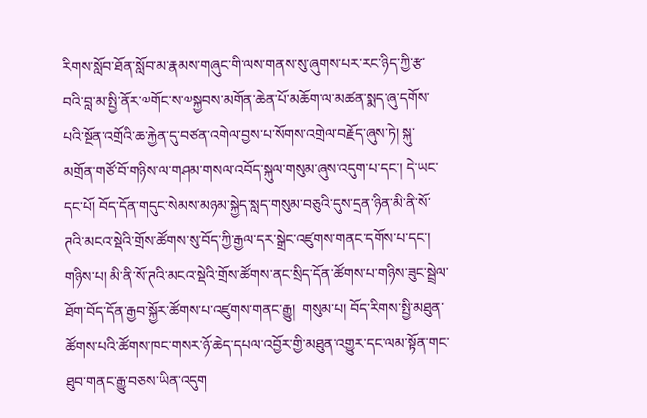རིགས་སློབ་ཐོན་སློབ་མ་རྣམས་གཞུང་གི་ལས་གནས་སུ་ཞུགས་པར་རང་ཉིད་ཀྱི་རྩ་བའི་བླ་མ་སྤྱི་ནོར་༧གོང་ས་༧སྐྱབས་མགོན་ཆེན་པོ་མཆོག་ལ་མཚན་སྨད་ཞུ་དགོས་པའི་སྔོན་འགྲོའི་ཆ་རྐྱེན་དུ་བཙན་འགེལ་བྱས་པ་སོགས་འགྲེལ་བརྗོད་ཞུས་ཏེ། སྐུ་མགྲོན་གཙོ་བོ་གཉིས་ལ་གཤམ་གསལ་འབོད་སྐུལ་གསུམ་ཞུས་འདུག་པ་དང་། དེ་ཡང་དང་པོ། བོད་དོན་གདུང་སེམས་མཉམ་སྐྱེད་སླད་གསུམ་བཅུའི་དུས་དྲན་ཉིན་མི་ནི་སོ་ཊའི་མངའ་སྡེའི་གྲོས་ཚོགས་སུ་བོད་ཀྱི་རྒྱལ་དར་སྒྲེང་འཛུགས་གནང་དགོས་པ་དང་། གཉིས་པ། མི་ནི་སོ་ཊའི་མངའ་སྡེའི་གྲོས་ཚོགས་ནང་སྲིད་དོན་ཚོགས་པ་གཉིས་ཟུང་སྦྲེལ་ཐོག་བོད་དོན་རྒྱབ་སྐྱོར་ཚོགས་པ་འཛུགས་གནང་རྒྱུ།  གསུམ་པ། བོད་རིགས་སྤྱི་མཐུན་ཚོགས་པའི་ཚོགས་ཁང་གསར་ཉོ་ཆེད་དཔལ་འབྱོར་གྱི་མཐུན་འགྱུར་དང་ལམ་སྟོན་གང་ཐུབ་གནང་རྒྱུ་བཅས་ཡིན་འདུག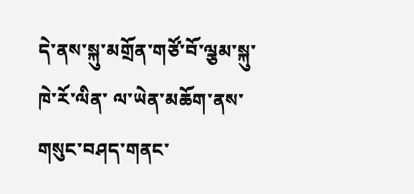དེ་ནས་སྐུ་མགྲོན་གཙོ་བོ་ལྕམ་སྐུ་ཁེ་རོ་ལིན་ ལ་ཡེན་མཆོག་ནས་གསུང་བཤད་གནང་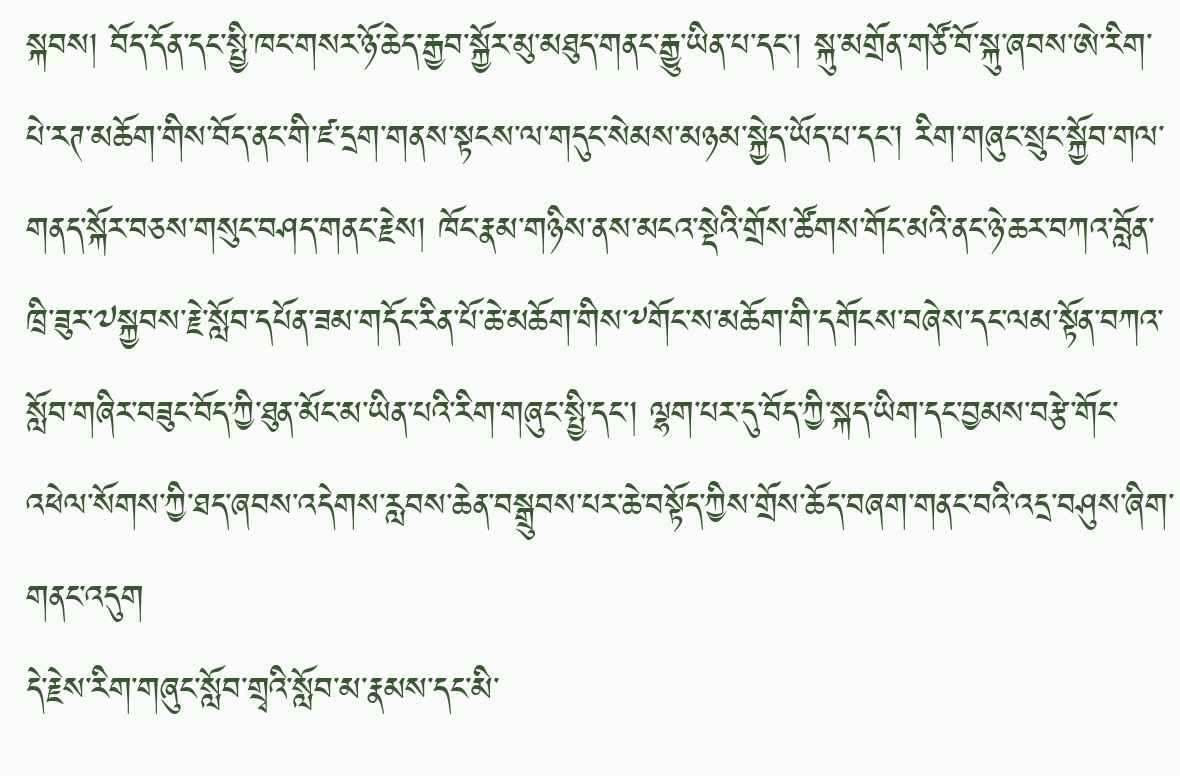སྐབས། བོད་དོན་དང་སྤྱི་ཁང་གསར་ཉོ་ཆེད་རྒྱབ་སྐྱོར་མུ་མཐུད་གནང་རྒྱུ་ཡིན་པ་དང། སྐུ་མགྲོན་གཙོ་བོ་སྐུ་ཞབས་ཨེ་རིག་ པེ་རཊ་མཆོག་གིས་བོད་ནང་གི་ཛ་དྲག་གནས་སྟངས་ལ་གདུང་སེམས་མཉམ་སྐྱེད་ཡོད་པ་དང་། རིག་གཞུང་སྲུང་སྐྱོབ་གལ་གནད་སྐོར་བཅས་གསུང་བཤད་གནང་རྗེས། ཁོང་རྣམ་གཉིས་ནས་མངའ་སྡེའི་གྲོས་ཚོགས་གོང་མའི་ནང་ཉེ་ཆར་བཀའ་བློན་ཁྲི་ཟུར་༧སྐྱབས་རྗེ་སློབ་དཔོན་ཟམ་གདོང་རིན་པོ་ཆེ་མཆོག་གིས་༸གོང་ས་མཆོག་གི་དགོངས་བཞེས་དང་ལམ་སྟོན་བཀའ་སློབ་གཞིར་བཟུང་བོད་ཀྱི་ཐུན་མོང་མ་ཡིན་པའི་རིག་གཞུང་སྤྱི་དང་། ལྷག་པར་དུ་བོད་ཀྱི་སྐད་ཡིག་དང་བྱམས་བརྩེ་གོང་འཕེལ་སོགས་ཀྱི་ཐད་ཞབས་འདེགས་རླབས་ཆེན་བསྒྲུབས་པར་ཆེ་བསྟོད་ཀྱིས་གྲོས་ཆོད་བཞག་གནང་བའི་འདྲ་བཤུས་ཞིག་གནང་འདུག
དེ་རྗེས་རིག་གཞུང་སློབ་གྲྭའི་སློབ་མ་རྣམས་དང་མི་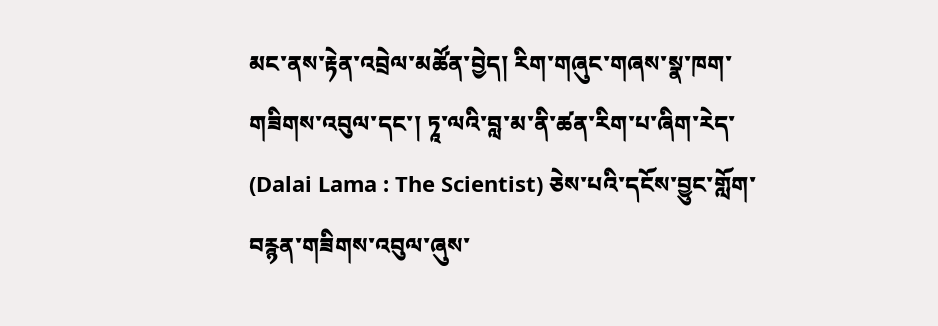མང་ནས་རྟེན་འབྲེལ་མཚོན་བྱེད། རིག་གཞུང་གཞས་སྣ་ཁག་གཟིགས་འབུལ་དང་། ཏཱ་ལའི་བླ་མ་ནི་ཚན་རིག་པ་ཞིག་རེད་ (Dalai Lama : The Scientist) ཅེས་པའི་དངོས་བྱུང་གློག་བརྙན་གཟིགས་འབུལ་ཞུས་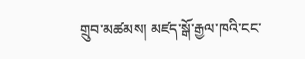གྲུབ་མཚམས། མཛད་སྒོ་རྒྱལ་ཁའི་ངང་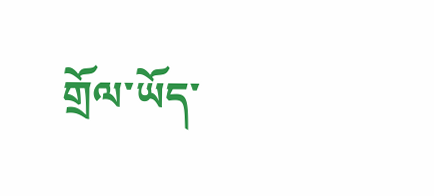གྲོལ་ཡོད་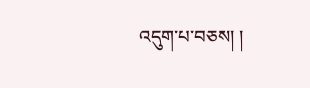འདུག་པ་བཅས། །